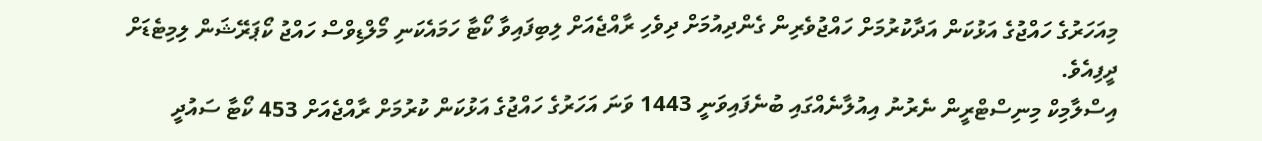މިއަހަރުގެ ހައްޖުގެ އަޅުކަން އަދާކުރުމަށް ހައްޖުވެރިން ގެންދިއުމަށް ދިވެހި ރާއްޖެއަށް ލިބިފައިވާ ކޯޓާ ހަމައެކަނި މޯލްޑިވްސް ހައްޖު ކޯޕަރޭޝަން ލިމިޓެޑަށް ދީފިއެވެ.
އިސްލާމިކް މިނިސްޓްރީން ނެރުނު އިއުލާނެއްގައި ބުނެފައިވަނީ 1443 ވަނަ އަހަރުގެ ހައްޖުގެ އަޅުކަން ކުރުމަށް ރާއްޖެއަށް 453 ކޯޓާ ސައުދީ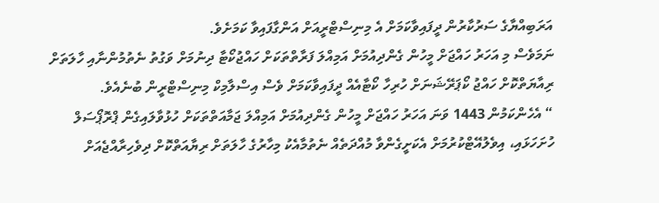އަރަބިއްޔާގެ ސަރުކާރުން ދީފައިވާކަމަށް އެ މިނިސްޓްރީއަށް އަންގާފައިވާ ކަމަށެވެ.
ނަމަވެސް މި އަހަރު ހައްޖަށް މީހުން ގެންދިއުމަށް އަމިއްލަ ފަރާތްތަކަށް ހައްޖުކޯޓާ ދިނުމަށް ވަގުތު ނެތުމުންނާއި ހާލަތަށް ރިއާޔަތްކޮށް ހައްޖު ކޯޕަރޭޝަނަށް ހުރިހާ ކޯޓާއެއް ދީފައިވާކަމަށް ވެސް އިސްލާމިކް މިނިސްޓްރީން ބުނެއެވެ.
“ އެހެންކަމުން 1443 ވަނަ އަހަރު ހައްޖަށް މީހުން ގެންދިއުމަށް އަމިއްލަ ޖަމާއަތްތަކަށް ހުޅުވާލައިގެން ޕްރޮޕޯސަލް ހުށަހަޅައި، އިވެލުއޭޓްކުރުމަށް އެކަށީގެންވާ މުއްދަތެއް ނެތުމާއެކު މިހާރުގެ ހާލަތަށް ރިޔާއަތްކޮށް ދިވެހިރާއްޖެއަށް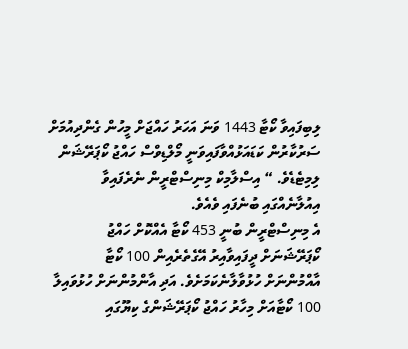ލިބިފައިވާ ކޯޓާ 1443 ވަނަ އަހަރު ހައްޖަށް މީހުން ގެންދިއުމަށް ސަރުކާރުން ކަޑައަޅުއްވާފައިވަނީ މޯލްޑިވްސް ހައްޖު ކޯޕަރޭޝަން ލިމިޓެޑެވެ. “ އިސްލާމިކް މިނިސްޓްރީން ނެރެފައިވާ އިއުލާނެއްގައި ބުނެފައި ވެއެވެ.
އެ މިނިސްޓްރީން ބުނީ 453 ކޯޓާ އެއްކޮށް ހައްޖު ކޯޕަރޭޝަނަށް ދީފައިވާއިރު އޭގެތެރެއިން 100 ކޯޓާ އާއްމުންނަށް ހުޅުވާލާނެކަމަށެވެ. އަދި އާންމުންނަށް ހުޅުވައިލާ 100 ކޯޓާއަށް މިހާރު ހައްޖު ކޯޕަރޭޝަންގެ ކިޔޫގައި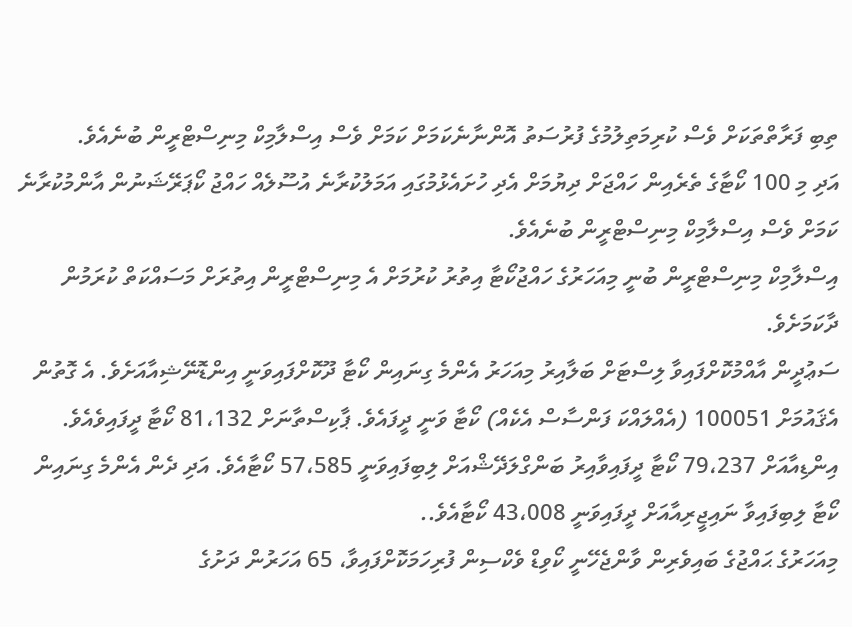ތިބި ފަރާތްތަކަށް ވެސް ކުރިމަތިލުމުގެ ފުރުސަތު އޮންނާނެކަމަށް ކަމަށް ވެސް އިސްލާމިކް މިނިސްޓްރީން ބުނެއެވެ.
އަދި މި 100 ކޯޓާގެ ތެރެއިން ހައްޖަށް ދިޔުމަށް އެދި ހުށައެޅުމުގައި އަމަލުކުރާނެ އުސޫލެއް ހައްޖު ކޯޕަރޭޝަނުން އާންމުކުރާނެ ކަމަށް ވެސް އިސްލާމިކް މިނިސްޓްރީން ބުނެއެވެ.
އިސްލާމިކް މިނިސްޓްރީން ބުނީ މިއަހަރުގެ ހައްޖުކޯޓާ އިތުރު ކުރުމަށް އެ މިނިސްޓްރީން އިތުރަށް މަސައްކަތް ކުރަމުން ދާކަމަށެވެ.
ސަޢުދީން އާއްމުކޮށްފައިވާ ލިސްޓަށް ބަލާއިރު މިއަހަރު އެންމެ ގިނައިން ކޯޓާ ދޫކޮށްފައިވަނީ އިންޑޮނޭޝިއާއަށެވެ. އެ ގޮތުން އެޤައުމަށް 100051 (އެއްލައްކަ ފަންސާސް އެކެއް) ކޯޓާ ވަނީ ދީފައެވެ. ޕާކިސްތާނަށް 81،132 ކޯޓާ ދީފައިވެއެވެ. އިންޑިއާއަށް 79،237 ކޯޓާ ދީފައިވާއިރު ބަންގްލަދޭޝްއަށް ލިބިފައިވަނީ 57،585 ކޯޓާއެވެ. އަދި ދެން އެންމެ ގިނައިން ކޯޓާ ލިބިފައިވާ ނައިޖީރިއާއަށް ދީފައިވަނީ 43،008 ކޯޓާއެވެ..
މިއަހަރުގެ ޙައްޖުގެ ބައިވެރިން ވާންޖެހޭނީ ކޯވިޑް ވެކްސިން ފުރިހަމަކޮށްފައިވާ، 65 އަހަރުން ދަށުގެ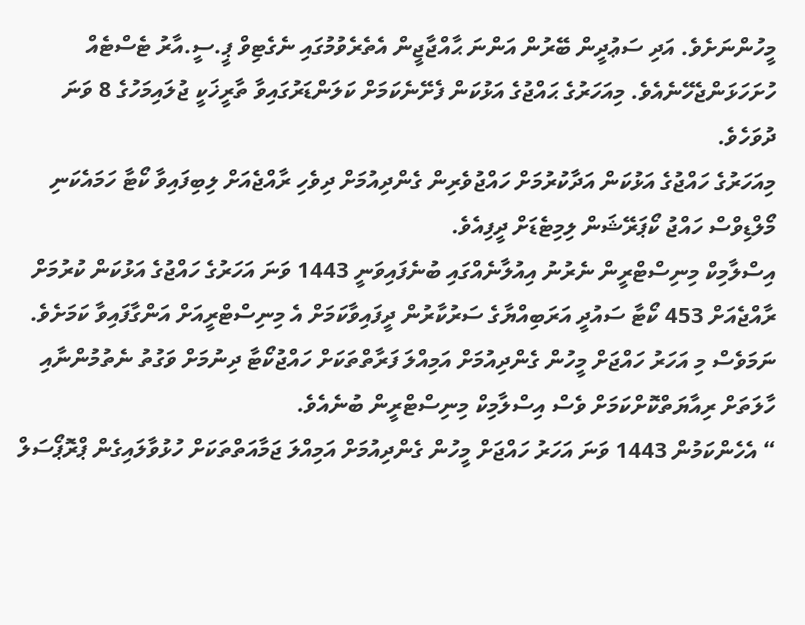މީހުންނަށެވެ. އަދި ސަޢުދީން ބޭރުން އަންނަ ޙާއްޖާޖީން އެތެރެވުމުގައި ނެގެޓިވް ޕީ.ސީ.އާރު ޓެސްޓެއް ހުށަހަޅަންޖެހޭނެއެވެ. މިއަހަރުގެ ޙައްޖުގެ އަޅުކަން ފެށޭނެކަމަށް ކަލަންޑަރުގައިވާ ތާރީޚަކީ ޖުލައިމަހުގެ 8 ވަނަ ދުވަހެވެ.
މިއަހަރުގެ ހައްޖުގެ އަޅުކަން އަދާކުރުމަށް ހައްޖުވެރިން ގެންދިއުމަށް ދިވެހި ރާއްޖެއަށް ލިބިފައިވާ ކޯޓާ ހަމައެކަނި މޯލްޑިވްސް ހައްޖު ކޯޕަރޭޝަން ލިމިޓެޑަށް ދީފިއެވެ.
އިސްލާމިކް މިނިސްޓްރީން ނެރުނު އިއުލާނެއްގައި ބުނެފައިވަނީ 1443 ވަނަ އަހަރުގެ ހައްޖުގެ އަޅުކަން ކުރުމަށް ރާއްޖެއަށް 453 ކޯޓާ ސައުދީ އަރަބިއްޔާގެ ސަރުކާރުން ދީފައިވާކަމަށް އެ މިނިސްޓްރީއަށް އަންގާފައިވާ ކަމަށެވެ.
ނަމަވެސް މި އަހަރު ހައްޖަށް މީހުން ގެންދިއުމަށް އަމިއްލަ ފަރާތްތަކަށް ހައްޖުކޯޓާ ދިނުމަށް ވަގުތު ނެތުމުންނާއި ހާލަތަށް ރިއާޔަތްކޮށްކަމަށް ވެސް އިސްލާމިކް މިނިސްޓްރީން ބުނެއެވެ.
“ އެހެންކަމުން 1443 ވަނަ އަހަރު ހައްޖަށް މީހުން ގެންދިއުމަށް އަމިއްލަ ޖަމާއަތްތަކަށް ހުޅުވާލައިގެން ޕްރޮޕޯސަލް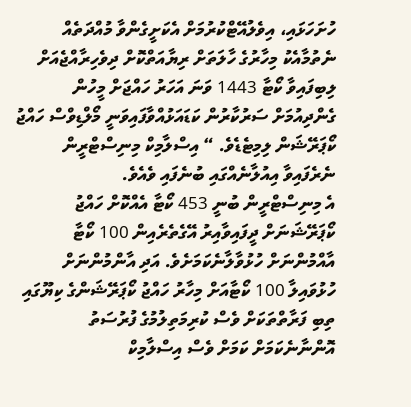ހުށަހަޅައި، އިވެލުއޭޓްކުރުމަށް އެކަށީގެންވާ މުއްދަތެއް ނެތުމާއެކު މިހާރުގެ ހާލަތަށް ރިޔާއަތްކޮށް ދިވެހިރާއްޖެއަށް ލިބިފައިވާ ކޯޓާ 1443 ވަނަ އަހަރު ހައްޖަށް މީހުން ގެންދިއުމަށް ސަރުކާރުން ކަޑައަޅުއްވާފައިވަނީ މޯލްޑިވްސް ހައްޖު ކޯޕަރޭޝަން ލިމިޓެޑެވެ. “ އިސްލާމިކް މިނިސްޓްރީން ނެރެފައިވާ އިއުލާނެއްގައި ބުނެފައި ވެއެވެ.
އެ މިނިސްޓްރީން ބުނީ 453 ކޯޓާ އެއްކޮށް ހައްޖު ކޯޕަރޭޝަނަށް ދީފައިވާއިރު އޭގެތެރެއިން 100 ކޯޓާ އާއްމުންނަށް ހުޅުވާލާނެކަމަށެވެ. އަދި އާންމުންނަށް ހުޅުވައިލާ 100 ކޯޓާއަށް މިހާރު ހައްޖު ކޯޕަރޭޝަންގެ ކިޔޫގައި ތިބި ފަރާތްތަކަށް ވެސް ކުރިމަތިލުމުގެ ފުރުސަތު އޮންނާނެކަމަށް ކަމަށް ވެސް އިސްލާމިކް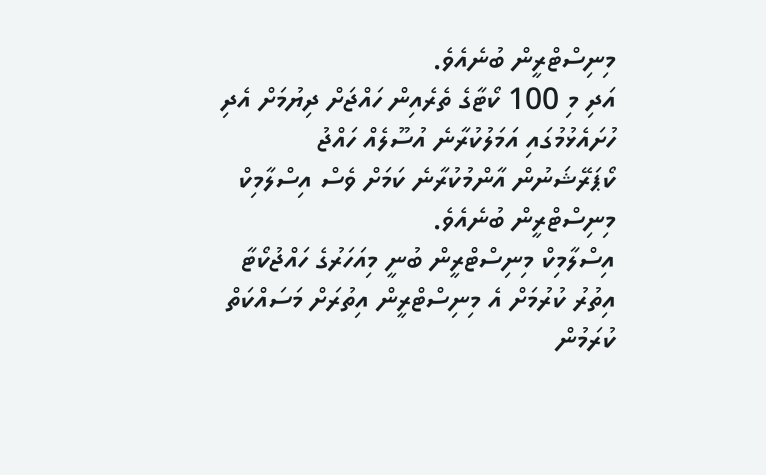މިނިސްޓްރީން ބުނެއެވެ.
އަދި މި 100 ކޯޓާގެ ތެރެއިން ހައްޖަށް ދިޔުމަށް އެދި ހުށައެޅުމުގައި އަމަލުކުރާނެ އުސޫލެއް ހައްޖު ކޯޕަރޭޝަނުން އާންމުކުރާނެ ކަމަށް ވެސް އިސްލާމިކް މިނިސްޓްރީން ބުނެއެވެ.
އިސްލާމިކް މިނިސްޓްރީން ބުނީ މިއަހަރުގެ ހައްޖުކޯޓާ އިތުރު ކުރުމަށް އެ މިނިސްޓްރީން އިތުރަށް މަސައްކަތް ކުރަމުން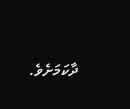ދާކަމަށެވެ.